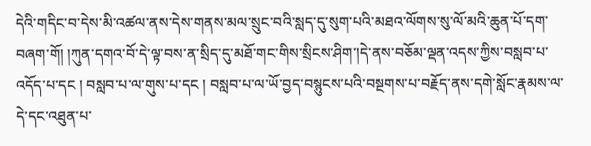དེའི་གདིང་བ་དེས་མི་འཚལ་ནས་དེས་གནས་མལ་སྲུང་བའི་སླད་དུ་སུག་པའི་མཐའ་ལོགས་སུ་ལོ་མའི་ཆུན་པོ་དག་བཞག་གོ། །ཀུན་དགའ་བོ་དེ་ལྟ་བས་ན་སྲིད་དུ་མཐོ་གང་གིས་སྲིངས་ཤིག་།དེ་ནས་བཅོམ་ལྡན་འདས་ཀྱིས་བསླབ་པ་འདོད་པ་དང ། བསླབ་པ་ལ་གུས་པ་དང ། བསླབ་པ་ལ་ཡོ་བྱད་བསྙུངས་པའི་བསྔགས་པ་བརྗོད་ནས་དགེ་སློང་རྣམས་ལ་དེ་དང་འཐུན་པ་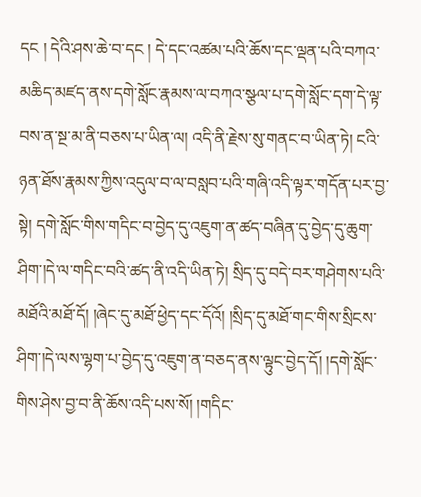དང ། དེའི་ཤས་ཆེ་བ་དང ། དེ་དང་འཚམ་པའི་ཆོས་དང་ལྡན་པའི་བཀའ་མཆིད་མཛད་ནས་དགེ་སློང་རྣམས་ལ་བཀའ་སྩལ་པ་དགེ་སློང་དག་དེ་ལྟ་བས་ན་སྔ་མ་ནི་བཅས་པ་ཡིན་ལ། འདི་ནི་རྗེས་སུ་གནང་བ་ཡིན་ཏེ། ངའི་ཉན་ཐོས་རྣམས་ཀྱིས་འདུལ་བ་ལ་བསླབ་པའི་གཞི་འདི་ལྟར་གདོན་པར་བྱ་སྟེ། དགེ་སློང་གིས་གདིང་བ་བྱེད་དུ་འཇུག་ན་ཚད་བཞིན་དུ་བྱེད་དུ་ཆུག་ཤིག་།དེ་ལ་གདིང་བའི་ཚད་ནི་འདི་ཡིན་ཏེ། སྲིད་དུ་བདེ་བར་གཤེགས་པའི་མཐོའི་མཐོ་དོ། །ཞེང་དུ་མཐོ་ཕྱེད་དང་དོའོ། །སྲིད་དུ་མཐོ་གང་གིས་སྲིངས་ཤིག་།དེ་ལས་ལྷག་པ་བྱེད་དུ་འཇུག་ན་བཅད་ནས་ལྟུང་བྱེད་དོ། །དགེ་སློང་གིས་ཤེས་བྱ་བ་ནི་ཆོས་འདི་པས་སོ། །གདིང་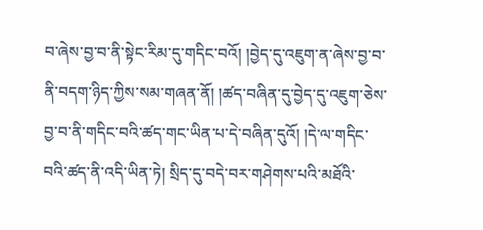བ་ཞེས་བྱ་བ་ནི་སྟེང་རིམ་དུ་གདིང་བའོ། །བྱེད་དུ་འཇུག་ན་ཞེས་བྱ་བ་ནི་བདག་ཉིད་ཀྱིས་སམ་གཞན་ནོ། །ཚད་བཞིན་དུ་བྱེད་དུ་འཇུག་ཅེས་བྱ་བ་ནི་གདིང་བའི་ཚད་གང་ཡིན་པ་དེ་བཞིན་དུའོ། །དེ་ལ་གདིང་བའི་ཚད་ནི་འདི་ཡིན་ཏེ། སྲིད་དུ་བདེ་བར་གཤེགས་པའི་མཐོའི་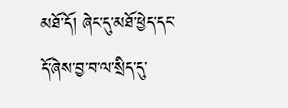མཐོ་དོ། ཞེང་དུ་མཐོ་ཕྱེད་དང་དོ་ཞེས་བྱ་བ་ལ་སྲིད་དུ་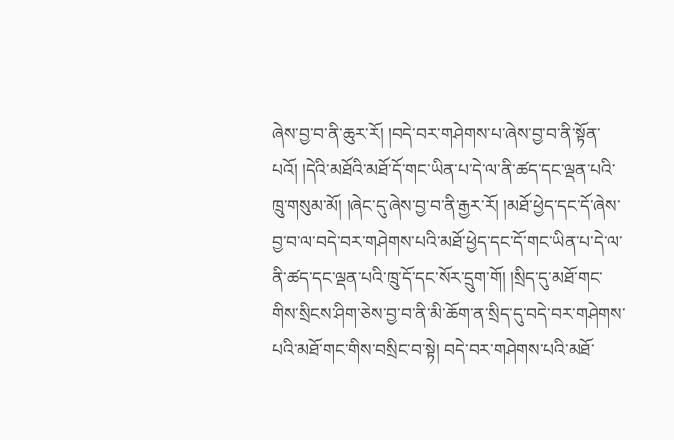ཞེས་བྱ་བ་ནི་ཆུར་རོ། །བདེ་བར་གཤེགས་པ་ཞེས་བྱ་བ་ནི་སྟོན་པའོ། །དེའི་མཐོའི་མཐོ་དོ་གང་ཡིན་པ་དེ་ལ་ནི་ཚད་དང་ལྡན་པའི་ཁྲུ་གསུམ་མོ། །ཞེང་དུ་ཞེས་བྱ་བ་ནི་རྒྱར་རོ། །མཐོ་ཕྱེད་དང་དོ་ཞེས་བྱ་བ་ལ་བདེ་བར་གཤེགས་པའི་མཐོ་ཕྱེད་དང་དོ་གང་ཡིན་པ་དེ་ལ་ནི་ཚད་དང་ལྡན་པའི་ཁྲུ་དོ་དང་སོར་དྲུག་གོ། །སྲིད་དུ་མཐོ་གང་གིས་སྲིངས་ཤིག་ཅེས་བྱ་བ་ནི་མི་ཆོག་ན་སྲིད་དུ་བདེ་བར་གཤེགས་པའི་མཐོ་གང་གིས་བསྲིང་བ་སྟེ། བདེ་བར་གཤེགས་པའི་མཐོ་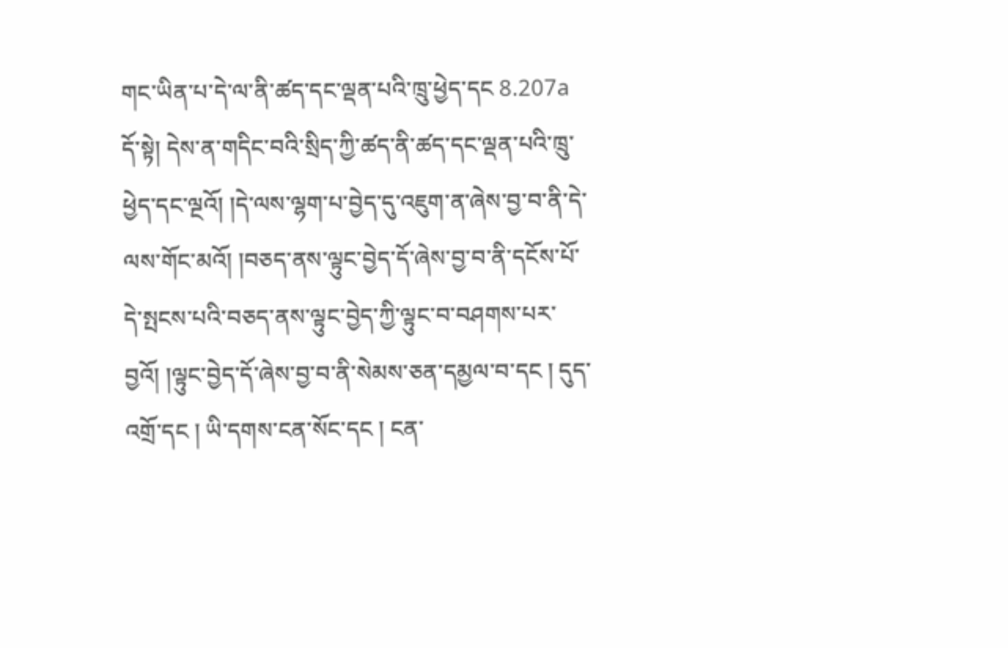གང་ཡིན་པ་དེ་ལ་ནི་ཚད་དང་ལྡན་པའི་ཁྲུ་ཕྱེད་དང 8.207a དོ་སྟེ། དེས་ན་གདིང་བའི་སྲིད་ཀྱི་ཚད་ནི་ཚད་དང་ལྡན་པའི་ཁྲུ་ཕྱེད་དང་ལྔའོ། །དེ་ལས་ལྷག་པ་བྱེད་དུ་འཇུག་ན་ཞེས་བྱ་བ་ནི་དེ་ལས་གོང་མའོ། །བཅད་ནས་ལྟུང་བྱེད་དོ་ཞེས་བྱ་བ་ནི་དངོས་པོ་དེ་སྤངས་པའི་བཅད་ནས་ལྟུང་བྱེད་ཀྱི་ལྟུང་བ་བཤགས་པར་བྱའོ། །ལྟུང་བྱེད་དོ་ཞེས་བྱ་བ་ནི་སེམས་ཅན་དམྱལ་བ་དང ། དུད་འགྲོ་དང ། ཡི་དགས་ངན་སོང་དང ། ངན་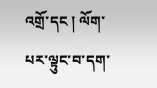འགྲོ་དང ། ལོག་པར་ལྟུང་བ་དག་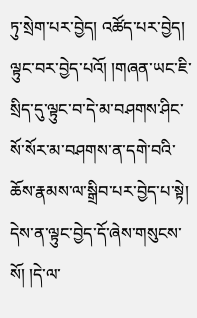ཏུ་སྲེག་པར་བྱེད། འཚོད་པར་བྱེད། ལྟུང་བར་བྱེད་པའོ། །གཞན་ཡང་ཇི་སྲིད་དུ་ལྟུང་བ་དེ་མ་བཤགས་ཤིང་སོ་སོར་མ་བཤགས་ན་དགེ་བའི་ཆོས་རྣམས་ལ་སྒྲིབ་པར་བྱེད་པ་སྟེ། དེས་ན་ལྟུང་བྱེད་དོ་ཞེས་གསུངས་སོ། །དེ་ལ་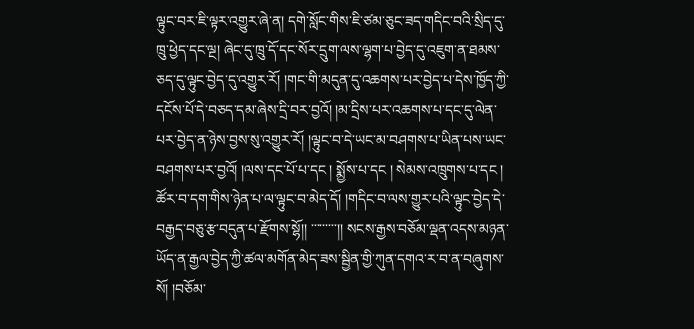ལྟུང་བར་ཇི་ལྟར་འགྱུར་ཞེ་ན། དགེ་སློང་གིས་ཇི་ཙམ་ཅུང་ཟད་གདིང་བའི་སྲིད་དུ་ཁྲུ་ཕྱེད་དང་ལྔ། ཞེང་དུ་ཁྲུ་དོ་དང་སོར་དྲུག་ལས་ལྷག་པ་བྱེད་དུ་འཇུག་ན་ཐམས་ཅད་དུ་ལྟུང་བྱེད་དུ་འགྱུར་རོ། །གང་གི་མདུན་དུ་འཆགས་པར་བྱེད་པ་དེས་ཁྱོད་ཀྱི་དངོས་པོ་དེ་བཅད་དམ་ཞེས་དྲི་བར་བྱའོ། །མ་དྲིས་པར་འཆགས་པ་དང་དུ་ལེན་པར་བྱེད་ན་ཉེས་བྱས་སུ་འགྱུར་རོ། །ལྟུང་བ་དེ་ཡང་མ་བཤགས་པ་ཡིན་པས་ཡང་བཤགས་པར་བྱའོ། །ལས་དང་པོ་པ་དང ། སྨྱོས་པ་དང ། སེམས་འཁྲུགས་པ་དང ། ཚོར་བ་དག་གིས་ཉེན་པ་ལ་ལྟུང་བ་མེད་དོ། །གདིང་བ་ལས་གྱུར་པའི་ལྟུང་བྱེད་དེ་བརྒྱད་བཅུ་རྩ་བདུན་པ་རྫོགས་སྷོ།། ་་་་་་་་་།། སངས་རྒྱས་བཅོམ་ལྡན་འདས་མཉན་ཡོད་ན་རྒྱལ་བྱེད་ཀྱི་ཚལ་མགོན་མེད་ཟས་སྦྱིན་གྱི་ཀུན་དགའ་ར་བ་ན་བཞུགས་སོ། །བཅོམ་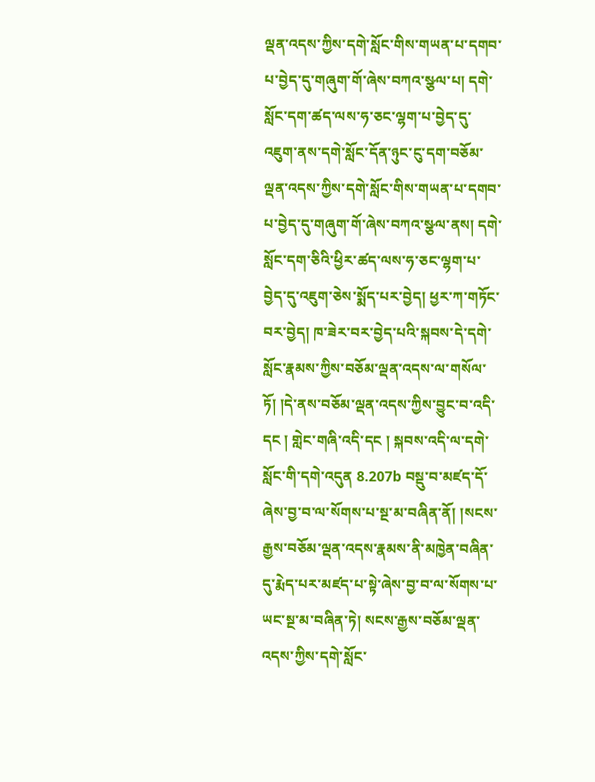ལྡན་འདས་ཀྱིས་དགེ་སློང་གིས་གཡན་པ་དགབ་པ་བྱེད་དུ་གཞུག་གོ་ཞེས་བཀའ་སྩལ་པ། དགེ་སློང་དག་ཚད་ལས་ཧ་ཅང་ལྷག་པ་བྱེད་དུ་འཇུག་ནས་དགེ་སློང་དོན་ཉུང་ངུ་དག་བཅོམ་ལྡན་འདས་ཀྱིས་དགེ་སློང་གིས་གཡན་པ་དགབ་པ་བྱེད་དུ་གཞུག་གོ་ཞེས་བཀའ་སྩལ་ནས། དགེ་སློང་དག་ཅིའི་ཕྱིར་ཚད་ལས་ཧ་ཅང་ལྷག་པ་བྱེད་དུ་འཇུག་ཅེས་སྨོད་པར་བྱེད། ཕྱར་ཀ་གཏོང་བར་བྱེད། ཁ་ཟེར་བར་བྱེད་པའི་སྐབས་དེ་དགེ་སློང་རྣམས་ཀྱིས་བཅོམ་ལྡན་འདས་ལ་གསོལ་ཏོ། །དེ་ནས་བཅོམ་ལྡན་འདས་ཀྱིས་བྱུང་བ་འདི་དང ། གླེང་གཞི་འདི་དང ། སྐབས་འདི་ལ་དགེ་སློང་གི་དགེ་འདུན 8.207b བསྡུ་བ་མཛད་དོ་ཞེས་བྱ་བ་ལ་སོགས་པ་སྔ་མ་བཞིན་ནོ། །སངས་རྒྱས་བཅོམ་ལྡན་འདས་རྣམས་ནི་མཁྱེན་བཞིན་དུ་རྨེད་པར་མཛད་པ་སྟེ་ཞེས་བྱ་བ་ལ་སོགས་པ་ཡང་སྔ་མ་བཞིན་ཏེ། སངས་རྒྱས་བཅོམ་ལྡན་འདས་ཀྱིས་དགེ་སློང་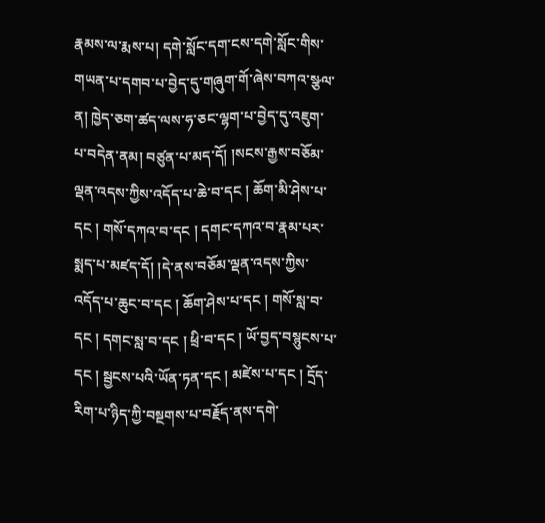རྣམས་ལ་རྨས་པ། དགེ་སློང་དག་ངས་དགེ་སློང་གིས་གཡན་པ་དགབ་པ་བྱེད་དུ་གཞུག་གོ་ཞེས་བཀའ་སྩལ་ན། ཁྱེད་ཅག་ཚད་ལས་ཧ་ཅང་ལྷག་པ་བྱེད་དུ་འཇུག་པ་བདེན་ནམ། བཙུན་པ་མད་དོ། །སངས་རྒྱས་བཅོམ་ལྡན་འདས་ཀྱིས་འདོད་པ་ཆེ་བ་དང ། ཆོག་མི་ཤེས་པ་དང ། གསོ་དཀའ་བ་དང ། དགང་དཀའ་བ་རྣམ་པར་སྨད་པ་མཛད་དོ། །དེ་ནས་བཅོམ་ལྡན་འདས་ཀྱིས་འདོད་པ་ཆུང་བ་དང ། ཆོག་ཤེས་པ་དང ། གསོ་སླ་བ་དང ། དགང་སླ་བ་དང ། ཕྲི་བ་དང ། ཡོ་བྱད་བསྙུངས་པ་དང ། སྦྱངས་པའི་ཡོན་ཏན་དང ། མཛེས་པ་དང ། དྲོད་རིག་པ་ཉིད་ཀྱི་བསྔགས་པ་བརྗོད་ནས་དགེ་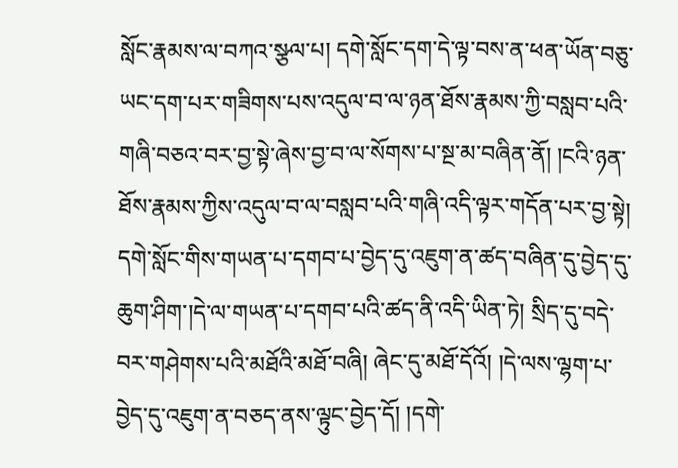སློང་རྣམས་ལ་བཀའ་སྩལ་པ། དགེ་སློང་དག་དེ་ལྟ་བས་ན་ཕན་ཡོན་བཅུ་ཡང་དག་པར་གཟིགས་པས་འདུལ་བ་ལ་ཉན་ཐོས་རྣམས་ཀྱི་བསླབ་པའི་གཞི་བཅའ་བར་བྱ་སྟེ་ཞེས་བྱ་བ་ལ་སོགས་པ་སྔ་མ་བཞིན་ནོ། །ངའི་ཉན་ཐོས་རྣམས་ཀྱིས་འདུལ་བ་ལ་བསླབ་པའི་གཞི་འདི་ལྟར་གདོན་པར་བྱ་སྟེ། དགེ་སློང་གིས་གཡན་པ་དགབ་པ་བྱེད་དུ་འཇུག་ན་ཚད་བཞིན་དུ་བྱེད་དུ་ཆུག་ཤིག་།དེ་ལ་གཡན་པ་དགབ་པའི་ཚད་ནི་འདི་ཡིན་ཏེ། སྲིད་དུ་བདེ་བར་གཤེགས་པའི་མཐོའི་མཐོ་བཞི། ཞེང་དུ་མཐོ་དོའོ། །དེ་ལས་ལྷག་པ་བྱེད་དུ་འཇུག་ན་བཅད་ནས་ལྟུང་བྱེད་དོ། །དགེ་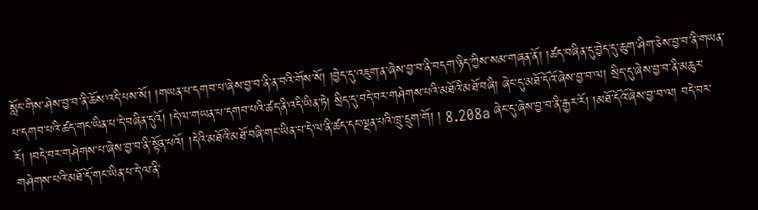སློང་གིས་ཤེས་བྱ་བ་ནི་ཆོས་འདི་པས་སོ། །གཡན་པ་དགབ་པ་ཞེས་བྱ་བ་ནི་ན་བའི་གོས་སོ། །བྱེད་དུ་འཇུག་ན་ཞེས་བྱ་བ་ནི་བདག་ཉིད་ཀྱིས་སམ་གཞན་ནོ། །ཚད་བཞིན་དུ་བྱེད་དུ་ཆུག་ཤིག་ཅེས་བྱ་བ་ནི་གཡན་པ་དགབ་པའི་ཚད་གང་ཡིན་པ་དེ་བཞིན་དུའོ། །དེ་ལ་གཡན་པ་དགབ་པའི་ཚད་ནི་འདི་ཡིན་ཏེ། སྲིད་དུ་བདེ་བར་གཤེགས་པའི་མཐོའི་མཐོ་བཞི། ཞེང་དུ་མཐོ་དོའོ་ཞེས་བྱ་བ་ལ། སྲིད་དུ་ཞེས་བྱ་བ་ནི་མཆུར་རོ། །བདེ་བར་གཤེགས་པ་ཞེས་བྱ་བ་ནི་སྟོན་པའོ། །དེའི་མཐོའི་མཐོ་བཞི་གང་ཡིན་པ་དེ་ལ་ནི་ཚད་དང་ལྡན་པའི་ཁྲུ་དྲུག་གོ། ། 8.208a ཞེང་དུ་ཞེས་བྱ་བ་ནི་རྒྱར་རོ། །མཐོ་དོའོ་ཞེས་བྱ་བ་ལ། བདེ་བར་གཤེགས་པའི་མཐོ་དོ་གང་ཡིན་པ་དེ་ལ་ནི་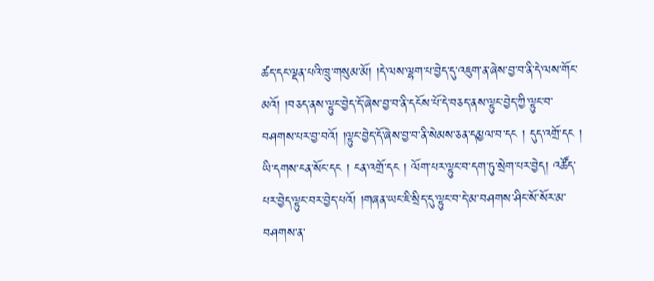ཚད་དང་ལྡན་པའི་ཁྲུ་གསུམ་མོ། །དེ་ལས་ལྷག་པ་བྱེད་དུ་འཇུག་ན་ཞེས་བྱ་བ་ནི་དེ་ལས་གོང་མའོ། །བཅད་ནས་ལྟུང་བྱེད་དོ་ཞེས་བྱ་བ་ནི་དངོས་པོ་དེ་བཅད་ནས་ལྟུང་བྱེད་ཀྱི་ལྟུང་བ་བཤགས་པར་བྱ་བའོ། །ལྟུང་བྱེད་དོ་ཞེས་བྱ་བ་ནི་སེམས་ཅན་དམྱལ་བ་དང ། དུད་འགྲོ་དང ། ཡི་དགས་ངན་སོང་དང ། ངན་འགྲོ་དང ། ལོག་པར་ལྟུང་བ་དག་ཏུ་སྲེག་པར་བྱེད། འཚོད་པར་བྱེད་ལྟུང་བར་བྱེད་པའོ། །གཞན་ཡང་ཇི་སྲིད་དུ་ལྟུང་བ་དེ་མ་བཤགས་ཤིང་སོ་སོར་མ་བཤགས་ན་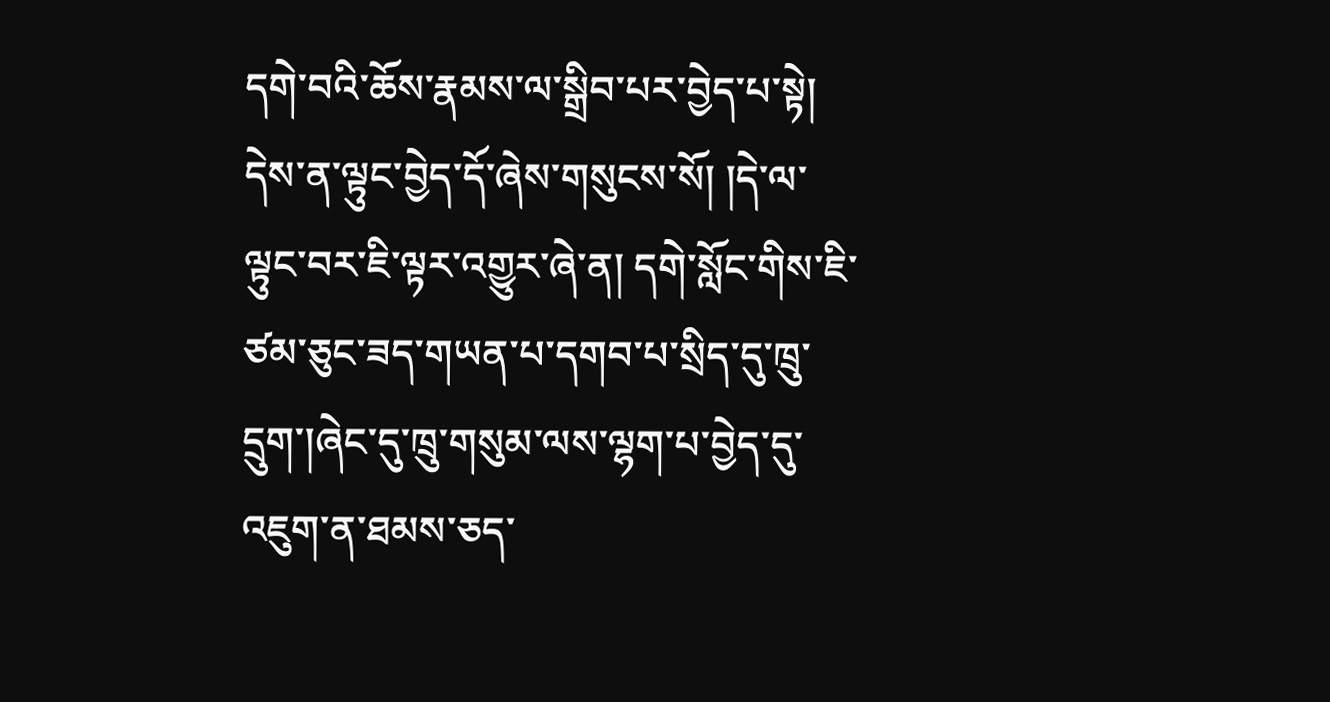དགེ་བའི་ཆོས་རྣམས་ལ་སྒྲིབ་པར་བྱེད་པ་སྟེ། དེས་ན་ལྟུང་བྱེད་དོ་ཞེས་གསུངས་སོ། །དེ་ལ་ལྟུང་བར་ཇི་ལྟར་འགྱུར་ཞེ་ན། དགེ་སློང་གིས་ཇི་ཙམ་ཅུང་ཟད་གཡན་པ་དགབ་པ་སྲིད་དུ་ཁྲུ་དྲུག་།ཞེང་དུ་ཁྲུ་གསུམ་ལས་ལྷག་པ་བྱེད་དུ་འཇུག་ན་ཐམས་ཅད་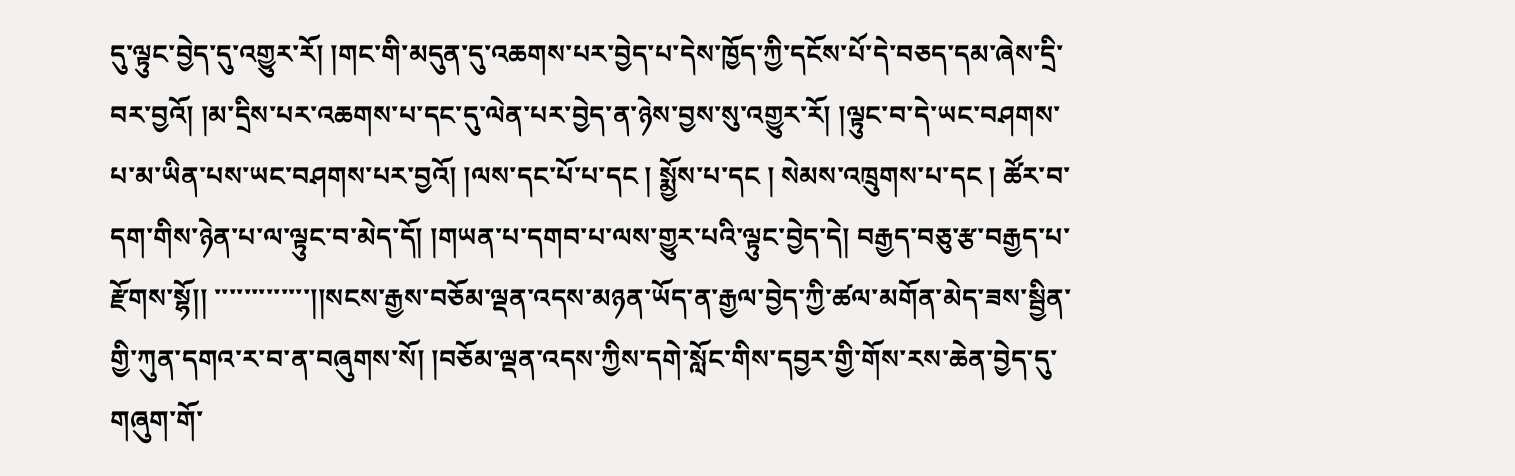དུ་ལྟུང་བྱེད་དུ་འགྱུར་རོ། །གང་གི་མདུན་དུ་འཆགས་པར་བྱེད་པ་དེས་ཁྱོད་ཀྱི་དངོས་པོ་དེ་བཅད་དམ་ཞེས་དྲི་བར་བྱའོ། །མ་དྲིས་པར་འཆགས་པ་དང་དུ་ལེན་པར་བྱེད་ན་ཉེས་བྱས་སུ་འགྱུར་རོ། །ལྟུང་བ་དེ་ཡང་བཤགས་པ་མ་ཡིན་པས་ཡང་བཤགས་པར་བྱའོ། །ལས་དང་པོ་པ་དང ། སྨྱོས་པ་དང ། སེམས་འཁྲུགས་པ་དང ། ཚོར་བ་དག་གིས་ཉེན་པ་ལ་ལྟུང་བ་མེད་དོ། །གཡན་པ་དགབ་པ་ལས་གྱུར་པའི་ལྟུང་བྱེད་དེ། བརྒྱད་བཅུ་རྩ་བརྒྱད་པ་རྫོགས་སྷོ།། ་་་་་་་་་་་་་།།སངས་རྒྱས་བཅོམ་ལྡན་འདས་མཉན་ཡོད་ན་རྒྱལ་བྱེད་ཀྱི་ཚལ་མགོན་མེད་ཟས་སྦྱིན་གྱི་ཀུན་དགའ་ར་བ་ན་བཞུགས་སོ། །བཅོམ་ལྡན་འདས་ཀྱིས་དགེ་སློང་གིས་དབྱར་གྱི་གོས་རས་ཆེན་བྱེད་དུ་གཞུག་གོ་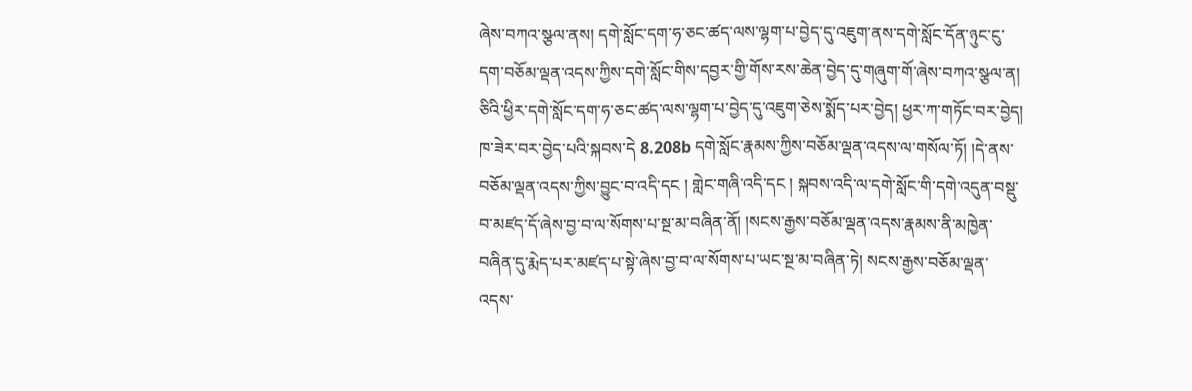ཞེས་བཀའ་སྩལ་ནས། དགེ་སློང་དག་ཧ་ཅང་ཚད་ལས་ལྷག་པ་བྱེད་དུ་འཇུག་ནས་དགེ་སློང་དོན་ཉུང་ངུ་དག་བཅོམ་ལྡན་འདས་ཀྱིས་དགེ་སློང་གིས་དབྱར་གྱི་གོས་རས་ཆེན་བྱེད་དུ་གཞུག་གོ་ཞེས་བཀའ་སྩལ་ན། ཅིའི་ཕྱིར་དགེ་སློང་དག་ཧ་ཅང་ཚད་ལས་ལྷག་པ་བྱེད་དུ་འཇུག་ཅེས་སྨོད་པར་བྱེད། ཕྱར་ཀ་གཏོང་བར་བྱེད། ཁ་ཟེར་བར་བྱེད་པའི་སྐབས་དེ 8.208b དགེ་སློང་རྣམས་ཀྱིས་བཅོམ་ལྡན་འདས་ལ་གསོལ་ཏོ། །དེ་ནས་བཅོམ་ལྡན་འདས་ཀྱིས་བྱུང་བ་འདི་དང ། གླེང་གཞི་འདི་དང ། སྐབས་འདི་ལ་དགེ་སློང་གི་དགེ་འདུན་བསྡུ་བ་མཛད་དོ་ཞེས་བྱ་བ་ལ་སོགས་པ་སྔ་མ་བཞིན་ནོ། །སངས་རྒྱས་བཅོམ་ལྡན་འདས་རྣམས་ནི་མཁྱེན་བཞིན་དུ་རྨེད་པར་མཛད་པ་སྟེ་ཞེས་བྱ་བ་ལ་སོགས་པ་ཡང་སྔ་མ་བཞིན་ཏེ། སངས་རྒྱས་བཅོམ་ལྡན་འདས་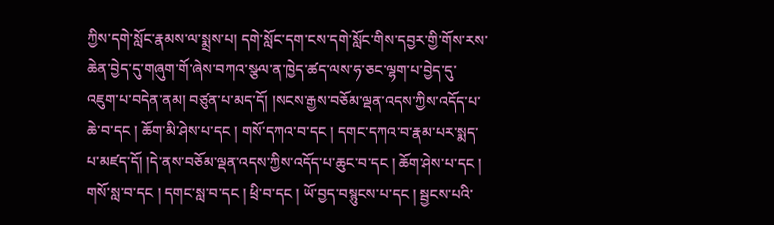ཀྱིས་དགེ་སློང་རྣམས་ལ་སྨྲས་པ། དགེ་སློང་དག་ངས་དགེ་སློང་གིས་དབྱར་གྱི་གོས་རས་ཆེན་བྱེད་དུ་གཞུག་གོ་ཞེས་བཀའ་སྩལ་ན་ཁྱེད་ཚད་ལས་ཧ་ཅང་ལྷག་པ་བྱེད་དུ་འཇུག་པ་བདེན་ནམ། བཙུན་པ་མད་དོ། །སངས་རྒྱས་བཅོམ་ལྡན་འདས་ཀྱིས་འདོད་པ་ཆེ་བ་དང ། ཆོག་མི་ཤེས་པ་དང ། གསོ་དཀའ་བ་དང ། དགང་དཀའ་བ་རྣམ་པར་སྨད་པ་མཛད་དོ། །དེ་ནས་བཅོམ་ལྡན་འདས་ཀྱིས་འདོད་པ་ཆུང་བ་དང ། ཆོག་ཤེས་པ་དང ། གསོ་སླ་བ་དང ། དགང་སླ་བ་དང ། ཕྲི་བ་དང ། ཡོ་བྱད་བསྙུངས་པ་དང ། སྦྱངས་པའི་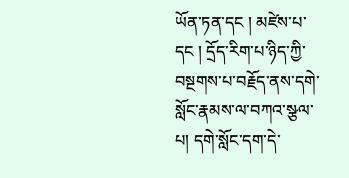ཡོན་ཏན་དང ། མཛེས་པ་དང ། དྲོད་རིག་པ་ཉིད་ཀྱི་བསྔགས་པ་བརྗོད་ནས་དགེ་སློང་རྣམས་ལ་བཀའ་སྩལ་པ། དགེ་སློང་དག་དེ་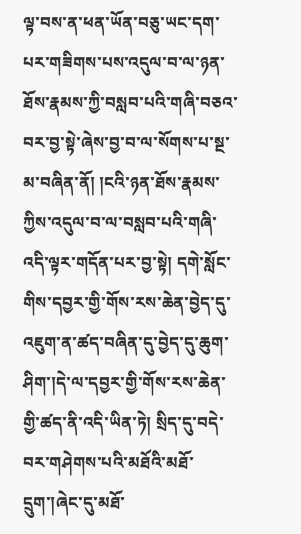ལྟ་བས་ན་ཕན་ཡོན་བཅུ་ཡང་དག་པར་གཟིགས་པས་འདུལ་བ་ལ་ཉན་ཐོས་རྣམས་ཀྱི་བསླབ་པའི་གཞི་བཅའ་བར་བྱ་སྟེ་ཞེས་བྱ་བ་ལ་སོགས་པ་སྔ་མ་བཞིན་ནོ། །ངའི་ཉན་ཐོས་རྣམས་ཀྱིས་འདུལ་བ་ལ་བསླབ་པའི་གཞི་འདི་ལྟར་གདོན་པར་བྱ་སྟེ། དགེ་སློང་གིས་དབྱར་གྱི་གོས་རས་ཆེན་བྱེད་དུ་འཇུག་ན་ཚད་བཞིན་དུ་བྱེད་དུ་ཆུག་ཤིག་།དེ་ལ་དབྱར་གྱི་གོས་རས་ཆེན་གྱི་ཚད་ནི་འདི་ཡིན་ཏེ། སྲིད་དུ་བདེ་བར་གཤེགས་པའི་མཐོའི་མཐོ་དྲུག་།ཞེང་དུ་མཐོ་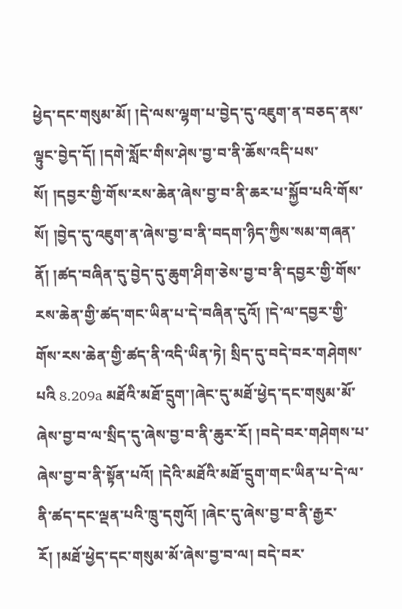ཕྱེད་དང་གསུམ་མོ། །དེ་ལས་ལྷག་པ་བྱེད་དུ་འཇུག་ན་བཅད་ནས་ལྟུང་བྱེད་དོ། །དགེ་སློང་གིས་ཤེས་བྱ་བ་ནི་ཆོས་འདི་པས་སོ། །དབྱར་གྱི་གོས་རས་ཆེན་ཞེས་བྱ་བ་ནི་ཆར་པ་སྐྱོབ་པའི་གོས་སོ། །བྱེད་དུ་འཇུག་ན་ཞེས་བྱ་བ་ནི་བདག་ཉིད་ཀྱིས་སམ་གཞན་ནོ། །ཚད་བཞིན་དུ་བྱེད་དུ་ཆུག་ཤིག་ཅེས་བྱ་བ་ནི་དབྱར་གྱི་གོས་རས་ཆེན་གྱི་ཚད་གང་ཡིན་པ་དེ་བཞིན་དུའོ། །དེ་ལ་དབྱར་གྱི་གོས་རས་ཆེན་གྱི་ཚད་ནི་འདི་ཡིན་ཏེ། སྲིད་དུ་བདེ་བར་གཤེགས་པའི 8.209a མཐོའི་མཐོ་དྲུག་།ཞེང་དུ་མཐོ་ཕྱེད་དང་གསུམ་མོ་ཞེས་བྱ་བ་ལ་སྲིད་དུ་ཞེས་བྱ་བ་ནི་ཆུར་རོ། །བདེ་བར་གཤེགས་པ་ཞེས་བྱ་བ་ནི་སྟོན་པའོ། །དེའི་མཐོའི་མཐོ་དྲུག་གང་ཡིན་པ་དེ་ལ་ནི་ཚད་དང་ལྡན་པའི་ཁྲུ་དགུའོ། །ཞེང་དུ་ཞེས་བྱ་བ་ནི་རྒྱར་རོ། །མཐོ་ཕྱེད་དང་གསུམ་མོ་ཞེས་བྱ་བ་ལ། བདེ་བར་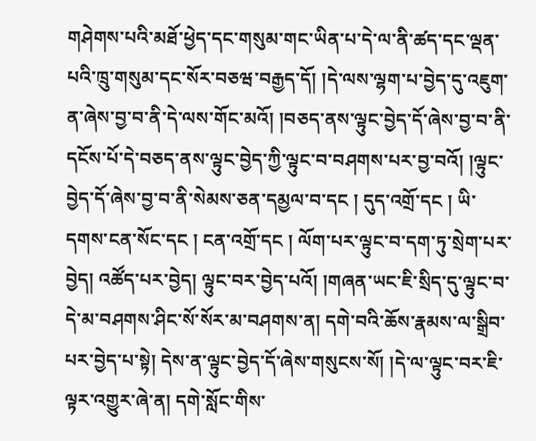གཤེགས་པའི་མཐོ་ཕྱེད་དང་གསུམ་གང་ཡིན་པ་དེ་ལ་ནི་ཚད་དང་ལྡན་པའི་ཁྲུ་གསུམ་དང་སོར་བཅཝ་བརྒྱད་དོ། །དེ་ལས་ལྷག་པ་བྱེད་དུ་འཇུག་ན་ཞེས་བྱ་བ་ནི་དེ་ལས་གོང་མའོ། །བཅད་ནས་ལྟུང་བྱེད་དོ་ཞེས་བྱ་བ་ནི་དངོས་པོ་དེ་བཅད་ནས་ལྟུང་བྱེད་ཀྱི་ལྟུང་བ་བཤགས་པར་བྱ་བའོ། །ལྟུང་བྱེད་དོ་ཞེས་བྱ་བ་ནི་སེམས་ཅན་དམྱལ་བ་དང ། དུད་འགྲོ་དང ། ཡི་དགས་ངན་སོང་དང ། ངན་འགྲོ་དང ། ལོག་པར་ལྟུང་བ་དག་ཏུ་སྲེག་པར་བྱེད། འཚོད་པར་བྱེད། ལྟུང་བར་བྱེད་པའོ། །གཞན་ཡང་ཇི་སྲིད་དུ་ལྟུང་བ་དེ་མ་བཤགས་ཤིང་སོ་སོར་མ་བཤགས་ན། དགེ་བའི་ཆོས་རྣམས་ལ་སྒྲིབ་པར་བྱེད་པ་སྟེ། དེས་ན་ལྟུང་བྱེད་དོ་ཞེས་གསུངས་སོ། །དེ་ལ་ལྟུང་བར་ཇི་ལྟར་འགྱུར་ཞེ་ན། དགེ་སློང་གིས་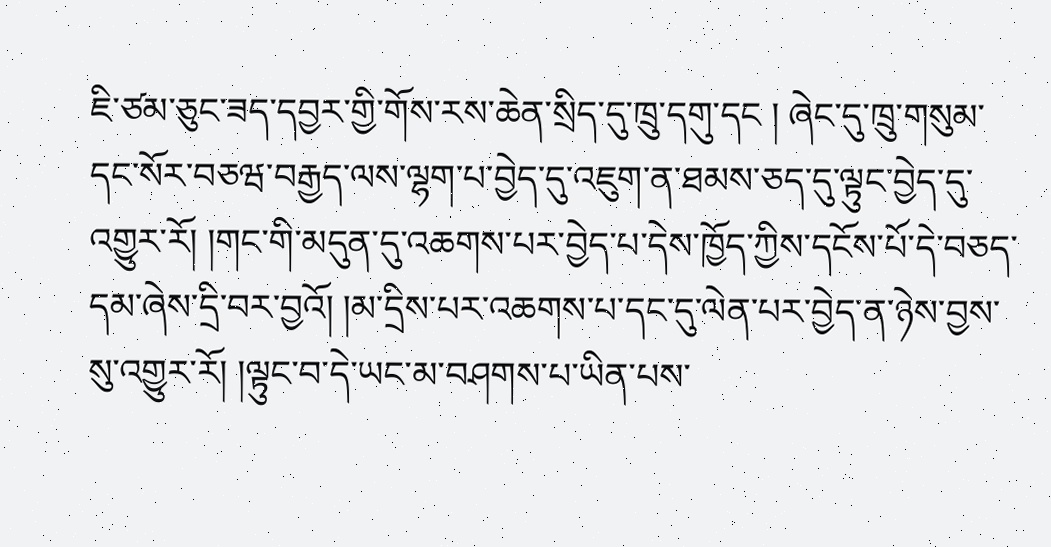ཇི་ཙམ་ཅུང་ཟད་དབྱར་གྱི་གོས་རས་ཆེན་སྲིད་དུ་ཁྲུ་དགུ་དང ། ཞེང་དུ་ཁྲུ་གསུམ་དང་སོར་བཅཝ་བརྒྱད་ལས་ལྷག་པ་བྱེད་དུ་འཇུག་ན་ཐམས་ཅད་དུ་ལྟུང་བྱེད་དུ་འགྱུར་རོ། །གང་གི་མདུན་དུ་འཆགས་པར་བྱེད་པ་དེས་ཁྱོད་ཀྱིས་དངོས་པོ་དེ་བཅད་དམ་ཞེས་དྲི་བར་བྱའོ། །མ་དྲིས་པར་འཆགས་པ་དང་དུ་ལེན་པར་བྱེད་ན་ཉེས་བྱས་སུ་འགྱུར་རོ། །ལྟུང་བ་དེ་ཡང་མ་བཤགས་པ་ཡིན་པས་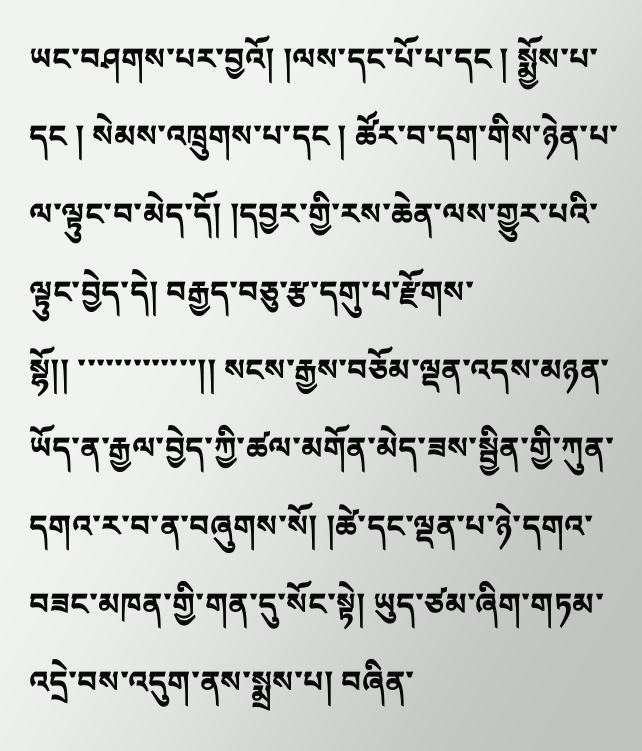ཡང་བཤགས་པར་བྱའོ། །ལས་དང་པོ་པ་དང ། སྨྱོས་པ་དང ། སེམས་འཁྲུགས་པ་དང ། ཚོར་བ་དག་གིས་ཉེན་པ་ལ་ལྟུང་བ་མེད་དོ། །དབྱར་གྱི་རས་ཆེན་ལས་གྱུར་པའི་ལྟུང་བྱེད་དེ། བརྒྱད་བཅུ་རྩ་དགུ་པ་རྫོགས་སྷོ།། ་་་་་་་་་་་་་།། སངས་རྒྱས་བཅོམ་ལྡན་འདས་མཉན་ཡོད་ན་རྒྱལ་བྱེད་ཀྱི་ཚལ་མགོན་མེད་ཟས་སྦྱིན་གྱི་ཀུན་དགའ་ར་བ་ན་བཞུགས་སོ། །ཚེ་དང་ལྡན་པ་ཉེ་དགའ་བཟང་མཁན་གྱི་གན་དུ་སོང་སྟེ། ཡུད་ཙམ་ཞིག་གཏམ་འདྲེ་བས་འདུག་ནས་སྨྲས་པ། བཞིན་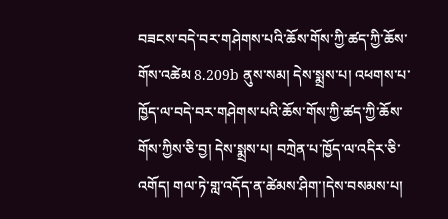བཟངས་བདེ་བར་གཤེགས་པའི་ཆོས་གོས་ཀྱི་ཚད་ཀྱི་ཆོས་གོས་འཚེམ 8.209b ནུས་སམ། དེས་སྨྲས་པ། འཕགས་པ་ཁྱོད་ལ་བདེ་བར་གཤེགས་པའི་ཆོས་གོས་ཀྱི་ཚད་ཀྱི་ཆོས་གོས་ཀྱིས་ཅི་བྱ། དེས་སྨྲས་པ། བཀྲེན་པ་ཁྱོད་ལ་འདིར་ཅི་འགོད། གལ་ཏེ་གླ་འདོད་ན་ཚེམས་ཤིག་།དེས་བསམས་པ།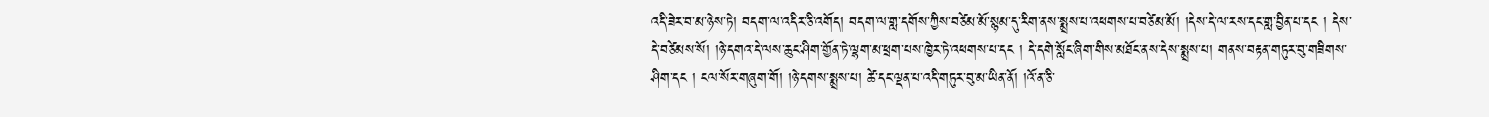འདི་ཟེར་བ་མ་ཉེས་ཏེ། བདག་ལ་འདིར་ཅི་འགོད། བདག་ལ་གླ་དགོས་ཀྱིས་བཙེམ་མོ་སྙམ་དུ་རིག་ནས་སྨྲས་པ་འཕགས་པ་བཙེམ་མོ། །དེས་དེ་ལ་རས་དང་གླ་བྱིན་པ་དང ། དེས་དེ་བཙེམས་སོ། །ཉེ་དགའ་དེ་ལས་ཆུང་ཤིག་གྱོན་ཏེ་ལྷག་མ་ཕྲག་པས་ཁྱེར་ཏེ་འཕགས་པ་དང ། དེ་དགེ་སློང་ཞིག་གིས་མཐོང་ནས་དེས་སྨྲས་པ། གནས་བརྟན་གཏུར་བུ་གཟིགས་ཤིག་དང ། ངལ་སོར་གཞུག་གོ། །ཉེ་དགས་སྨྲས་པ། ཚེ་དང་ལྡན་པ་འདི་གཏུར་བུ་མ་ཡིན་ནོ། །འོ་ན་ཅི་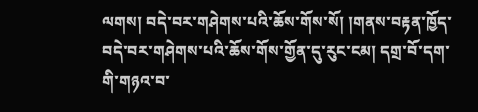ལགས། བདེ་བར་གཤེགས་པའི་ཆོས་གོས་སོ། །གནས་བརྟན་ཁྱོད་བདེ་བར་གཤེགས་པའི་ཆོས་གོས་གྱོན་དུ་རུང་ངམ། དགྲ་བོ་དག་གི་གཉའ་བ་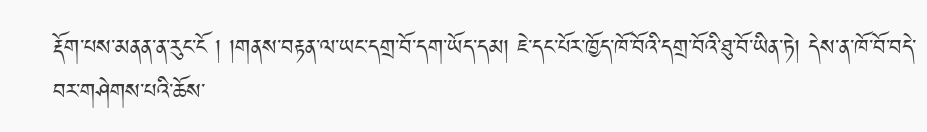རྡོག་པས་མནན་ན་རུང་ངོ ། །གནས་བརྟན་ལ་ཡང་དགྲ་བོ་དག་ཡོད་དམ། ཇེ་དང་པོར་ཁྱོད་ཁོ་བོའི་དགྲ་བོའི་ཐུ་བོ་ཡིན་ཏེ། དེས་ན་ཁོ་བོ་བདེ་བར་གཤེགས་པའི་ཆོས་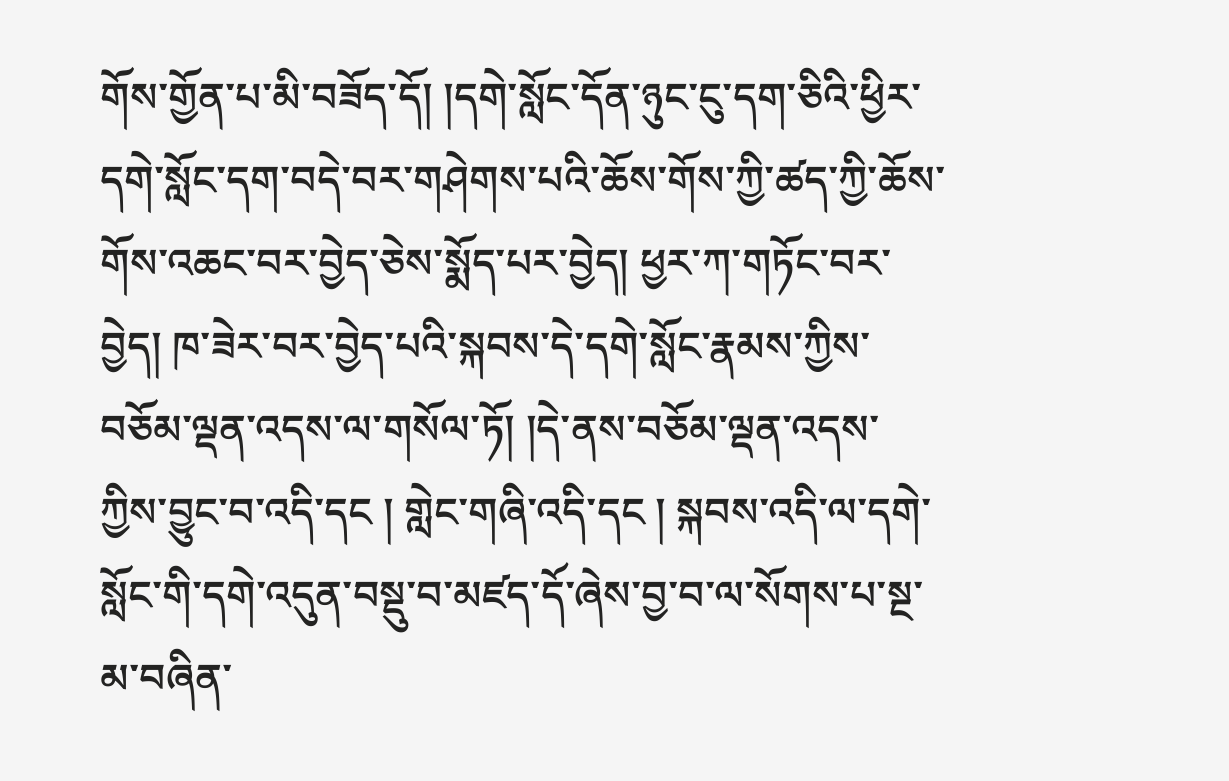གོས་གྱོན་པ་མི་བཟོད་དོ། །དགེ་སློང་དོན་ཉུང་ངུ་དག་ཅིའི་ཕྱིར་དགེ་སློང་དག་བདེ་བར་གཤེགས་པའི་ཆོས་གོས་ཀྱི་ཚད་ཀྱི་ཆོས་གོས་འཆང་བར་བྱེད་ཅེས་སྨོད་པར་བྱེད། ཕྱར་ཀ་གཏོང་བར་བྱེད། ཁ་ཟེར་བར་བྱེད་པའི་སྐབས་དེ་དགེ་སློང་རྣམས་ཀྱིས་བཅོམ་ལྡན་འདས་ལ་གསོལ་ཏོ། །དེ་ནས་བཅོམ་ལྡན་འདས་ཀྱིས་བྱུང་བ་འདི་དང ། གླེང་གཞི་འདི་དང ། སྐབས་འདི་ལ་དགེ་སློང་གི་དགེ་འདུན་བསྡུ་བ་མཛད་དོ་ཞེས་བྱ་བ་ལ་སོགས་པ་སྔ་མ་བཞིན་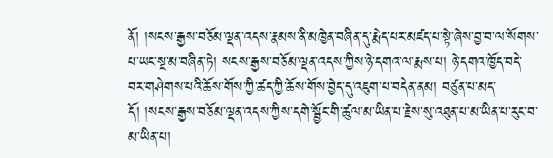ནོ། །སངས་རྒྱས་བཅོམ་ལྡན་འདས་རྣམས་ནི་མཁྱེན་བཞིན་དུ་རྨེད་པར་མཛད་པ་སྟེ་ཞེས་བྱ་བ་ལ་སོགས་པ་ཡང་སྔ་མ་བཞིན་ཏེ། སངས་རྒྱས་བཅོམ་ལྡན་འདས་ཀྱིས་ཉེ་དགའ་ལ་རྨས་པ། ཉེ་དགའ་ཁྱོད་བདེ་བར་གཤེགས་པའི་ཆོས་གོས་ཀྱི་ཚད་ཀྱི་ཆོས་གོས་བྱེད་དུ་འཇུག་པ་བདེན་ནམ། བཙུན་པ་མད་དོ། །སངས་རྒྱས་བཅོམ་ལྡན་འདས་ཀྱིས་དགེ་སྦྱོང་གི་ཚུལ་མ་ཡིན་པ་རྗེས་སུ་འཐུན་པ་མ་ཡིན་པ་རུང་བ་མ་ཡིན་པ།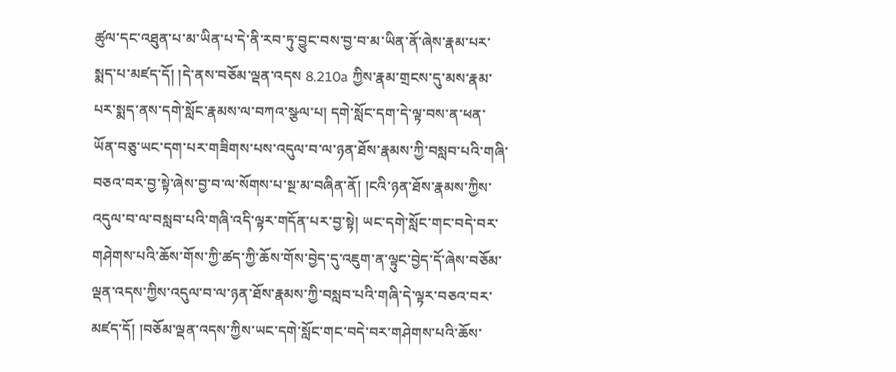ཚུལ་དང་འཐུན་པ་མ་ཡིན་པ་དེ་ནི་རབ་ཏུ་བྱུང་བས་བྱ་བ་མ་ཡིན་ནོ་ཞེས་རྣམ་པར་སྨད་པ་མཛད་དོ། །དེ་ནས་བཅོམ་ལྡན་འདས 8.210a ཀྱིས་རྣམ་གྲངས་དུ་མས་རྣམ་པར་སྨད་ནས་དགེ་སློང་རྣམས་ལ་བཀའ་སྩལ་པ། དགེ་སློང་དག་དེ་ལྟ་བས་ན་ཕན་ཡོན་བཅུ་ཡང་དག་པར་གཟིགས་པས་འདུལ་བ་ལ་ཉན་ཐོས་རྣམས་ཀྱི་བསླབ་པའི་གཞི་བཅའ་བར་བྱ་སྟེ་ཞེས་བྱ་བ་ལ་སོགས་པ་སྔ་མ་བཞིན་ནོ། །ངའི་ཉན་ཐོས་རྣམས་ཀྱིས་འདུལ་བ་ལ་བསླབ་པའི་གཞི་འདི་ལྟར་གདོན་པར་བྱ་སྟེ། ཡང་དགེ་སློང་གང་བདེ་བར་གཤེགས་པའི་ཆོས་གོས་ཀྱི་ཚད་ཀྱི་ཆོས་གོས་བྱེད་དུ་འཇུག་ན་ལྟུང་བྱེད་དོ་ཞེས་བཅོམ་ལྡན་འདས་ཀྱིས་འདུལ་བ་ལ་ཉན་ཐོས་རྣམས་ཀྱི་བསླབ་པའི་གཞི་དེ་ལྟར་བཅའ་བར་མཛད་དོ། །བཅོམ་ལྡན་འདས་ཀྱིས་ཡང་དགེ་སློང་གང་བདེ་བར་གཤེགས་པའི་ཆོས་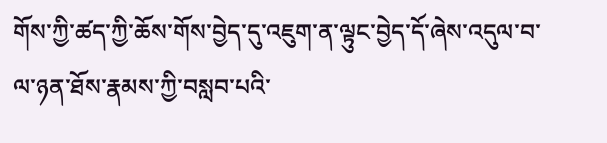གོས་ཀྱི་ཚད་ཀྱི་ཆོས་གོས་བྱེད་དུ་འཇུག་ན་ལྟུང་བྱེད་དོ་ཞེས་འདུལ་བ་ལ་ཉན་ཐོས་རྣམས་ཀྱི་བསླབ་པའི་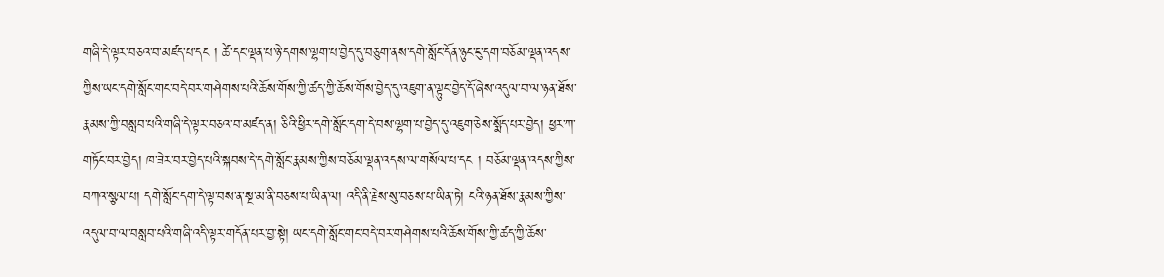གཞི་དེ་ལྟར་བཅའ་བ་མཛད་པ་དང ། ཚེ་དང་ལྡན་པ་ཉེ་དགས་ལྷག་པ་བྱེད་དུ་བཅུག་ནས་དགེ་སློང་དོན་ཉུང་ངུ་དག་བཅོམ་ལྡན་འདས་ཀྱིས་ཡང་དགེ་སློང་གང་བདེ་བར་གཤེགས་པའི་ཆོས་གོས་ཀྱི་ཚད་ཀྱི་ཆོས་གོས་བྱེད་དུ་འཇུག་ན་ལྟུང་བྱེད་དོ་ཞེས་འདུལ་བ་ལ་ཉན་ཐོས་རྣམས་ཀྱི་བསླབ་པའི་གཞི་དེ་ལྟར་བཅའ་བ་མཛད་ན། ཅིའི་ཕྱིར་དགེ་སློང་དག་དེ་བས་ལྷག་པ་བྱེད་དུ་འཇུག་ཅེས་སྨོད་པར་བྱེད། ཕྱར་ཀ་གཏོང་བར་བྱེད། ཁ་ཟེར་བར་བྱེད་པའི་སྐབས་དེ་དགེ་སློང་རྣམས་ཀྱིས་བཅོམ་ལྡན་འདས་ལ་གསོལ་པ་དང ། བཅོམ་ལྡན་འདས་ཀྱིས་བཀའ་སྩལ་པ། དགེ་སློང་དག་དེ་ལྟ་བས་ན་སྔ་མ་ནི་བཅས་པ་ཡིན་ལ། འདི་ནི་རྗེས་སུ་བཅས་པ་ཡིན་ཏེ། ངའི་ཉན་ཐོས་རྣམས་ཀྱིས་འདུལ་བ་ལ་བསླབ་པའི་གཞི་འདི་ལྟར་གདོན་པར་བྱ་སྟེ། ཡང་དགེ་སློང་གང་བདེ་བར་གཤེགས་པའི་ཆོས་གོས་ཀྱི་ཚད་ཀྱི་ཆོས་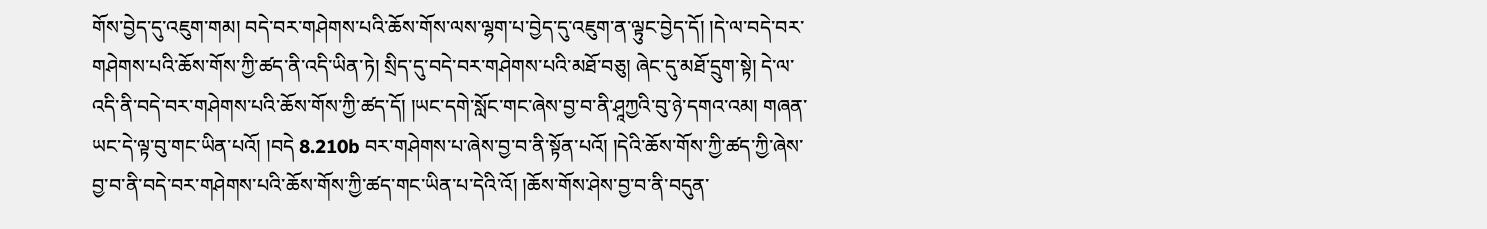གོས་བྱེད་དུ་འཇུག་གམ། བདེ་བར་གཤེགས་པའི་ཆོས་གོས་ལས་ལྷག་པ་བྱེད་དུ་འཇུག་ན་ལྟུང་བྱེད་དོ། །དེ་ལ་བདེ་བར་གཤེགས་པའི་ཆོས་གོས་ཀྱི་ཚད་ནི་འདི་ཡིན་ཏེ། སྲིད་དུ་བདེ་བར་གཤེགས་པའི་མཐོ་བཅུ། ཞེང་དུ་མཐོ་དྲུག་སྟེ། དེ་ལ་འདི་ནི་བདེ་བར་གཤེགས་པའི་ཆོས་གོས་ཀྱི་ཚད་དོ། །ཡང་དགེ་སློང་གང་ཞེས་བྱ་བ་ནི་ཤཱཀྱའི་བུ་ཉེ་དགའ་འམ། གཞན་ཡང་དེ་ལྟ་བུ་གང་ཡིན་པའོ། །བདེ 8.210b བར་གཤེགས་པ་ཞེས་བྱ་བ་ནི་སྟོན་པའོ། །དེའི་ཆོས་གོས་ཀྱི་ཚད་ཀྱི་ཞེས་བྱ་བ་ནི་བདེ་བར་གཤེགས་པའི་ཆོས་གོས་ཀྱི་ཚད་གང་ཡིན་པ་དེའི་འོ། །ཆོས་གོས་ཤེས་བྱ་བ་ནི་བདུན་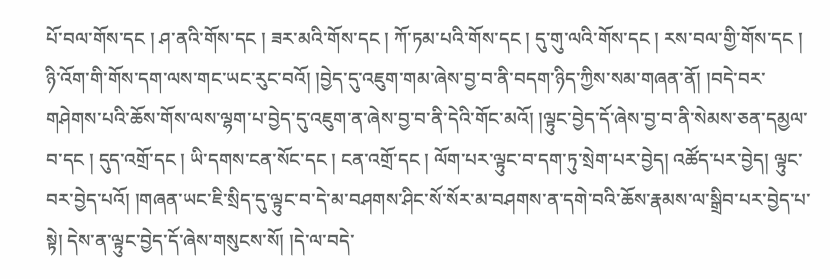པོ་བལ་གོས་དང ། ཤ་ནའི་གོས་དང ། ཟར་མའི་གོས་དང ། ཀོ་ཏམ་པའི་གོས་དང ། དུ་གུ་ལའི་གོས་དང ། རས་བལ་གྱི་གོས་དང ། ཉི་འོག་གི་གོས་དག་ལས་གང་ཡང་རུང་བའོ། །བྱེད་དུ་འཇུག་གམ་ཞེས་བྱ་བ་ནི་བདག་ཉིད་ཀྱིས་སམ་གཞན་ནོ། །བདེ་བར་གཤེགས་པའི་ཆོས་གོས་ལས་ལྷག་པ་བྱེད་དུ་འཇུག་ན་ཞེས་བྱ་བ་ནི་དེའི་གོང་མའོ། །ལྟུང་བྱེད་དོ་ཞེས་བྱ་བ་ནི་སེམས་ཅན་དམྱལ་བ་དང ། དུད་འགྲོ་དང ། ཡི་དགས་ངན་སོང་དང ། ངན་འགྲོ་དང ། ལོག་པར་ལྟུང་བ་དག་ཏུ་སྲེག་པར་བྱེད། འཚོད་པར་བྱེད། ལྟུང་བར་བྱེད་པའོ། །གཞན་ཡང་ཇི་སྲིད་དུ་ལྟུང་བ་དེ་མ་བཤགས་ཤིང་སོ་སོར་མ་བཤགས་ན་དགེ་བའི་ཆོས་རྣམས་ལ་སྒྲིབ་པར་བྱེད་པ་སྟེ། དེས་ན་ལྟུང་བྱེད་དོ་ཞེས་གསུངས་སོ། །དེ་ལ་བདེ་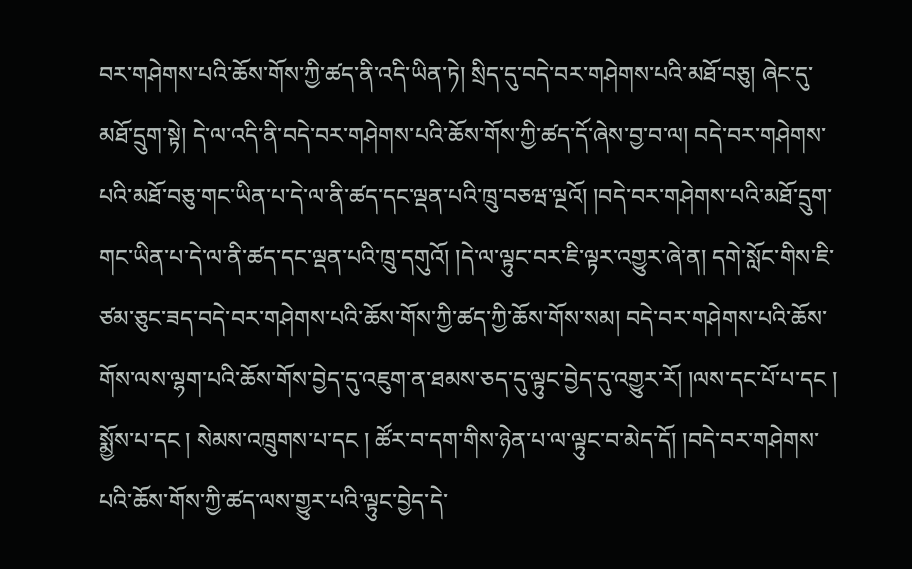བར་གཤེགས་པའི་ཆོས་གོས་ཀྱི་ཚད་ནི་འདི་ཡིན་ཏེ། སྲིད་དུ་བདེ་བར་གཤེགས་པའི་མཐོ་བཅུ། ཞེང་དུ་མཐོ་དྲུག་སྟེ། དེ་ལ་འདི་ནི་བདེ་བར་གཤེགས་པའི་ཆོས་གོས་ཀྱི་ཚད་དོ་ཞེས་བྱ་བ་ལ། བདེ་བར་གཤེགས་པའི་མཐོ་བཅུ་གང་ཡིན་པ་དེ་ལ་ནི་ཚད་དང་ལྡན་པའི་ཁྲུ་བཅཝ་ལྔའོ། །བདེ་བར་གཤེགས་པའི་མཐོ་དྲུག་གང་ཡིན་པ་དེ་ལ་ནི་ཚད་དང་ལྡན་པའི་ཁྲུ་དགུའོ། །དེ་ལ་ལྟུང་བར་ཇི་ལྟར་འགྱུར་ཞེ་ན། དགེ་སློང་གིས་ཇི་ཙམ་ཅུང་ཟད་བདེ་བར་གཤེགས་པའི་ཆོས་གོས་ཀྱི་ཚད་ཀྱི་ཆོས་གོས་སམ། བདེ་བར་གཤེགས་པའི་ཆོས་གོས་ལས་ལྷག་པའི་ཆོས་གོས་བྱེད་དུ་འཇུག་ན་ཐམས་ཅད་དུ་ལྟུང་བྱེད་དུ་འགྱུར་རོ། །ལས་དང་པོ་པ་དང ། སྨྱོས་པ་དང ། སེམས་འཁྲུགས་པ་དང ། ཚོར་བ་དག་གིས་ཉེན་པ་ལ་ལྟུང་བ་མེད་དོ། །བདེ་བར་གཤེགས་པའི་ཆོས་གོས་ཀྱི་ཚད་ལས་གྱུར་པའི་ལྟུང་བྱེད་དེ་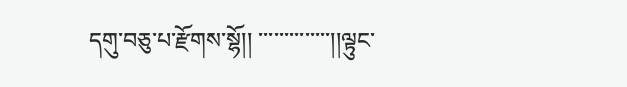དགུ་བཅུ་པ་རྫོགས་སྷོ།། ་་་་་་་་་་་་་་།།ལྟུང་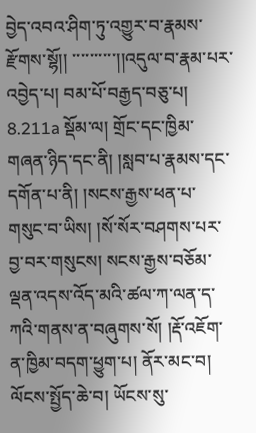བྱེད་འབའ་ཤིག་ཏུ་འགྱུར་བ་རྣམས་རྫོགས་སྷོ།། ་་་་་་་་་་།།འདུལ་བ་རྣམ་པར་འབྱེད་པ། བམ་པོ་བརྒྱད་བཅུ་པ། 8.211a སྡོམ་ལ། གྲོང་དང་ཁྱིམ་གཞན་ཉིད་དང་ནི། །སླབ་པ་རྣམས་དང་དགོན་པ་ནི། །སངས་རྒྱས་ཕན་པ་གསུང་བ་ཡིས། །སོ་སོར་བཤགས་པར་བྱ་བར་གསུངས། སངས་རྒྱས་བཅོམ་ལྡན་འདས་འོད་མའི་ཚལ་ཀ་ལན་ད་ཀའི་གནས་ན་བཞུགས་སོ། །རྡོ་འཇོག་ན་ཁྱིམ་བདག་ཕྱུག་པ། ནོར་མང་བ། ལོངས་སྤྱོད་ཆེ་བ། ཡོངས་སུ་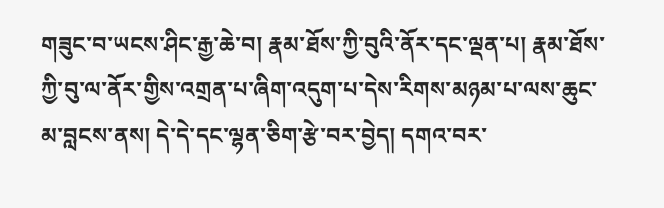གཟུང་བ་ཡངས་ཤིང་རྒྱ་ཆེ་བ། རྣམ་ཐོས་ཀྱི་བུའི་ནོར་དང་ལྡན་པ། རྣམ་ཐོས་ཀྱི་བུ་ལ་ནོར་གྱིས་འགྲན་པ་ཞིག་འདུག་པ་དེས་རིགས་མཉམ་པ་ལས་ཆུང་མ་བླངས་ནས། དེ་དེ་དང་ལྷན་ཅིག་རྩེ་བར་བྱེད། དགའ་བར་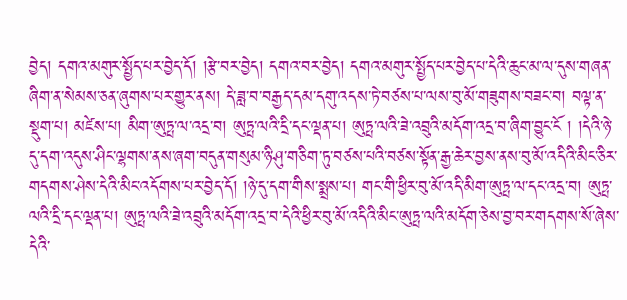བྱེད། དགའ་མགུར་སྤྱོད་པར་བྱེད་དོ། །རྩེ་བར་བྱེད། དགའ་བར་བྱེད། དགའ་མགུར་སྤྱོད་པར་བྱེད་པ་དེའི་ཆུང་མ་ལ་དུས་གཞན་ཞིག་ན་སེམས་ཅན་ཞུགས་པར་གྱུར་ནས། དེ་ཟླ་བ་བརྒྱད་དམ་དགུ་འདས་ཏེ་བཙས་པ་ལས་བུ་མོ་གཟུགས་བཟང་བ། བལྟ་ན་སྡུག་པ། མཛེས་པ། མིག་ཨུཏྤ་ལ་འདྲ་བ། ཨུཏྤ་ལའི་དྲི་དང་ལྡན་པ། ཨུཏྤ་ལའི་ཟེ་འབྲུའི་མདོག་འདྲ་བ་ཞིག་བྱུང་ངོ ། །དེའི་ཉེ་དུ་དག་འདུས་ཤིང་ལྷགས་ནས་ཞག་བདུན་གསུམ་ཉི་ཤུ་གཅིག་ཏུ་བཙས་པའི་བཙས་སྟོན་རྒྱ་ཆེར་བྱས་ནས་བུ་མོ་འདིའི་མིང་ཅིར་གདགས་ཤེས་དེའི་མིང་འདོགས་པར་བྱེད་དོ། །ཉེ་དུ་དག་གིས་སྨྲས་པ། གང་གི་ཕྱིར་བུ་མོ་འདི་མིག་ཨུཏྤ་ལ་དང་འདྲ་བ། ཨུཏྤ་ལའི་དྲི་དང་ལྡན་པ། ཨུཏྤ་ལའི་ཟེ་འབྲུའི་མདོག་འདྲ་བ་དེའི་ཕྱིར་བུ་མོ་འདིའི་མིང་ཨུཏྤ་ལའི་མདོག་ཅེས་བྱ་བར་གདགས་སོ་ཞེས་དེའི་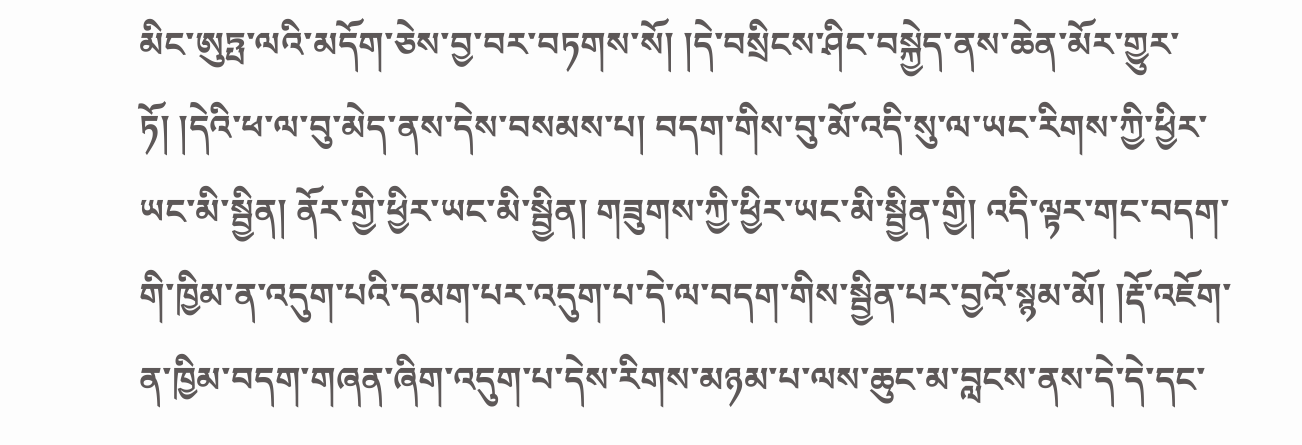མིང་ཨུཏྤ་ལའི་མདོག་ཅེས་བྱ་བར་བཏགས་སོ། །དེ་བསྲིངས་ཤིང་བསྐྱེད་ནས་ཆེན་མོར་གྱུར་ཏོ། །དེའི་ཕ་ལ་བུ་མེད་ནས་དེས་བསམས་པ། བདག་གིས་བུ་མོ་འདི་སུ་ལ་ཡང་རིགས་ཀྱི་ཕྱིར་ཡང་མི་སྦྱིན། ནོར་གྱི་ཕྱིར་ཡང་མི་སྦྱིན། གཟུགས་ཀྱི་ཕྱིར་ཡང་མི་སྦྱིན་གྱི། འདི་ལྟར་གང་བདག་གི་ཁྱིམ་ན་འདུག་པའི་དམག་པར་འདུག་པ་དེ་ལ་བདག་གིས་སྦྱིན་པར་བྱའོ་སྙམ་མོ། །རྡོ་འཇོག་ན་ཁྱིམ་བདག་གཞན་ཞིག་འདུག་པ་དེས་རིགས་མཉམ་པ་ལས་ཆུང་མ་བླངས་ནས་དེ་དེ་དང་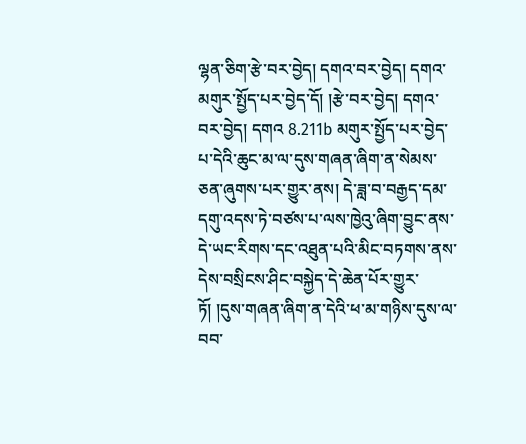ལྷན་ཅིག་རྩེ་བར་བྱེད། དགའ་བར་བྱེད། དགའ་མགུར་སྤྱོད་པར་བྱེད་དོ། །རྩེ་བར་བྱེད། དགའ་བར་བྱེད། དགའ 8.211b མགུར་སྤྱོད་པར་བྱེད་པ་དེའི་ཆུང་མ་ལ་དུས་གཞན་ཞིག་ན་སེམས་ཅན་ཞུགས་པར་གྱུར་ནས། དེ་ཟླ་བ་བརྒྱད་དམ་དགུ་འདས་ཏེ་བཙས་པ་ལས་ཁྱེའུ་ཞིག་བྱུང་ནས་དེ་ཡང་རིགས་དང་འཐུན་པའི་མིང་བཏགས་ནས་དེས་བསྲིངས་ཤིང་བསྐྱེད་དེ་ཆེན་པོར་གྱུར་ཏོ། །དུས་གཞན་ཞིག་ན་དེའི་ཕ་མ་གཉིས་དུས་ལ་བབ་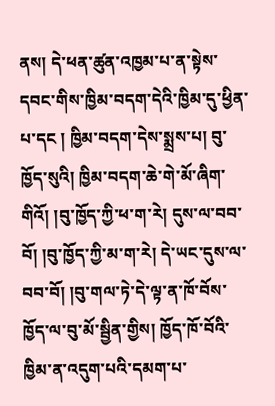ནས། དེ་ཕན་ཚུན་འཁྱམ་པ་ན་སྟེས་དབང་གིས་ཁྱིམ་བདག་དེའི་ཁྱིམ་དུ་ཕྱིན་པ་དང ། ཁྱིམ་བདག་དེས་སྨྲས་པ། བུ་ཁྱོད་སུའི། ཁྱིམ་བདག་ཆེ་གེ་མོ་ཞིག་གིའོ། །བུ་ཁྱོད་ཀྱི་ཕ་ག་རེ། དུས་ལ་བབ་བོ། །བུ་ཁྱོད་ཀྱི་མ་ག་རེ། དེ་ཡང་དུས་ལ་བབ་བོ། །བུ་གལ་ཏེ་དེ་ལྟ་ན་ཁོ་བོས་ཁྱོད་ལ་བུ་མོ་སྦྱིན་གྱིས། ཁྱོད་ཁོ་བོའི་ཁྱིམ་ན་འདུག་པའི་དམག་པ་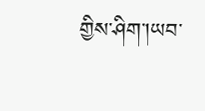གྱིས་ཤིག་།ཡབ་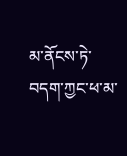མ་ནོངས་ཏེ་བདག་ཀྱང་ཕ་མ་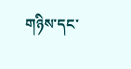གཉིས་དང་